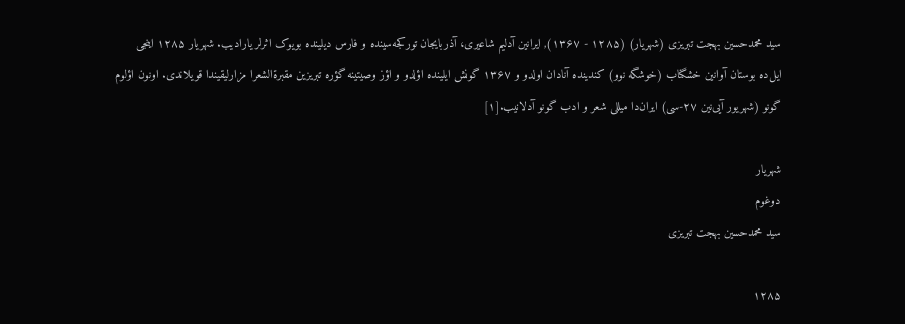سید محمدحسین بهجت تبریزی (شهریار) (۱۲۸۵ - ۱۳۶۷), ایرانین آدلیم شاعیری، آذربایجان تورکجه‌سینده و فارس دیلینده بویوک اثرلر یارادیب. شهریار ۱۲۸۵ اینجی ایل‌ده بوستان آوانین خشگناب (خوشگه نوو) کندینده آنادان اولدو و ۱۳۶۷ گونش ایلینده اؤلدو و اؤز وصیتینه گؤره تبریزین مقبرةالشعرا مزارلیقیندا قویلاندی. اونون اؤلوم گونو (شهریور آیی‌نین ۲۷-سی) ایران‌دا میللی شعر و ادب گونو آدلانیب.[۱]

شهریار
دوغوم
سید محمدحسین بهجت تبریزی

۱۲۸۵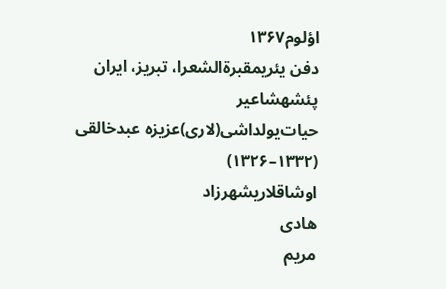اؤلوم۱۳۶۷
دفن یئریمقبرةالشعرا، تبریز، ایران
پئشهشاعیر
حیات‌یولداشی(لاری)عزیزه عبدخالقی (۱۳۳۲–۱۳۲۶)
اوشاقلاریشهرزاد
هادی
مریم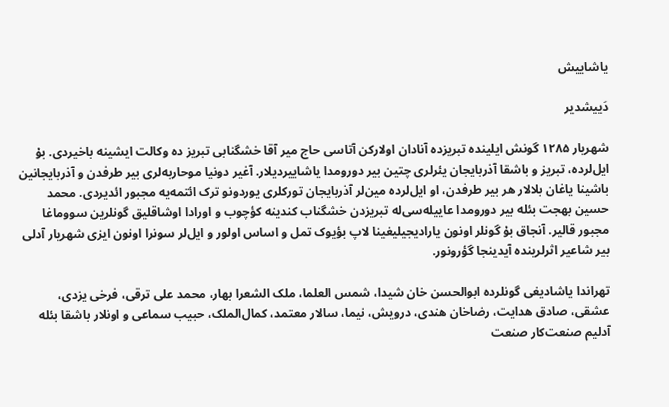یاشاییش

دَییشدیر

شهریار ۱۲۸۵ گونش ایلینده تبریزده آنادان اولارکن آتاسی حاج میر آقا خشگنابی تبریز ده وکالت ایشینه باخیردی. بۇ ایل‌لرده، تبریز و باشقا آذربایجان یئرلری چتین بیر دورومدا یاشاییردیلار. آغیر دونیا موحاربه‌لری بیر طرفدن و آذربایجانین باشینا یاغان بلالار هر بیر طرفدن، او ایل‌لرده مین‌لر آذربايجان تورکلری یوردونو ترک ائتمه‌یه مجبور ائدیردی. محمد حسین بهجت بئله بیر دورومدا عاییله‌سی‌له تبریزدن خشگناب کندینه کؤچوب و اورادا اوشاقلیق گونلرین سووماغا مجبور قالیر. آنجاق بۇ گونلر اونون یارادیجیلیغینا لاپ بؤیوک تمل و اساس اولور و ایل‌لر سونرا اونون ایزی شهریار آدلی بیر شاعیر اثرلرینده آیدینجا گؤرونور.

تهراندا یاشادیغی گونلرده ابوالحسن خان شیدا، شمس العلما، ملک الشعرا بهار، محمد علی ترقی، فرخی یزدی، عشقی، صادق هدایت، رضاخان هندی، درویش، نیما، سالار معتمد، کمال‌الملک، حبیب سماعی و اونلار باشقا بئله آدلیم صنعت‌کار صنعت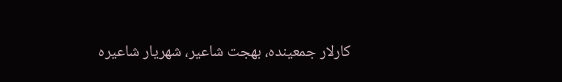کارلار جمعینده، بهجت شاعیر، شهریار شاعیره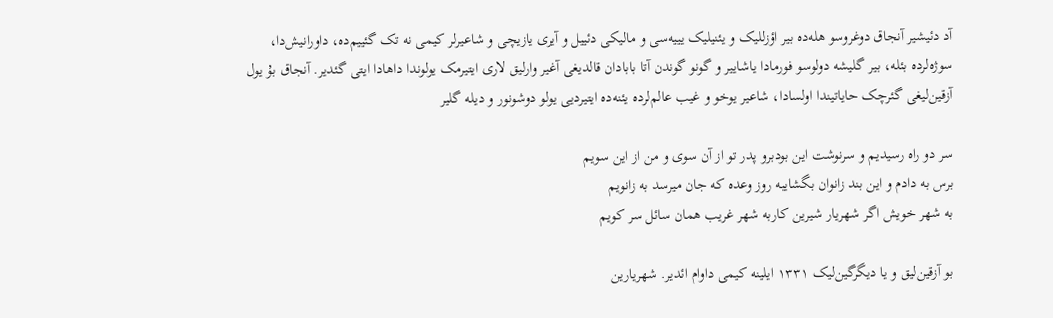آد دئیشیر آنجاق دوغروسو هله‌ده بیر اؤزللیک و یئنیلیک یییه‌سی و مالیکی دئییل و آیری یازیچی و شاعیرلر کیمی نه تک گئییم‌ده، داورانیش‌دا، سوژه‌لرده بئله، بیر گلیشه دولوسو فورمادا یاشاییر و گونو گوندن آتا بابادان قالدیغی آغیر وارلیق لاری ایتیرمک یولوندا داهادا ایتی گئدیر. آنجاق بۇ یول آزقین‌لیغی گئرچک حایاتیندا اولسادا، شاعیر یوخو و غیب عالم‌لرده یئنه‌ده ایتیردیی یولو دوشونور و دیله گلیر

سر دو راه رسیدیم و سرنوشت این بودبرو پدر تو از آن سوی و من از این سویم
برس به دادم و این بند زانوان بگشایبه روز وعده که جان میرسد به زانویم
به شهر خویش اگر شهریار شیرین کاربه شهر غریب همان سائل سر کویم

بو آزقین‌لیق و یا دیگرگین‌لیک ۱۳۳۱ ایلینه کیمی داوام ائدیر. شهریارین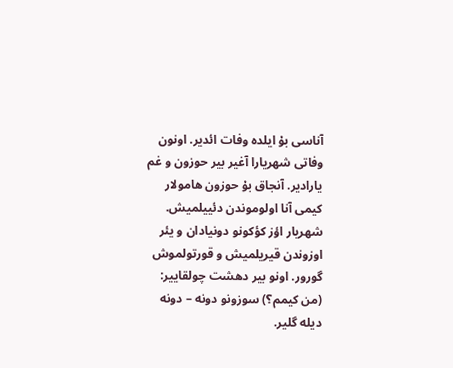آناسی بۇ ایلده وفات ائدیر. اونون وفاتی شهریارا آغیر بیر حوزون و غم یارادیر. آنجاق بۇ حوزون هامولار کیمی آنا اولوموندن دئییلمیش. شهریار اؤز کؤکونو دونیادان و یئر اوزوندن قیریلمیش و قورتولموش گورور. اونو بیر دهشت چولقاییر: (من کیمم؟) سوزونو دونه – دونه دیله گلیر.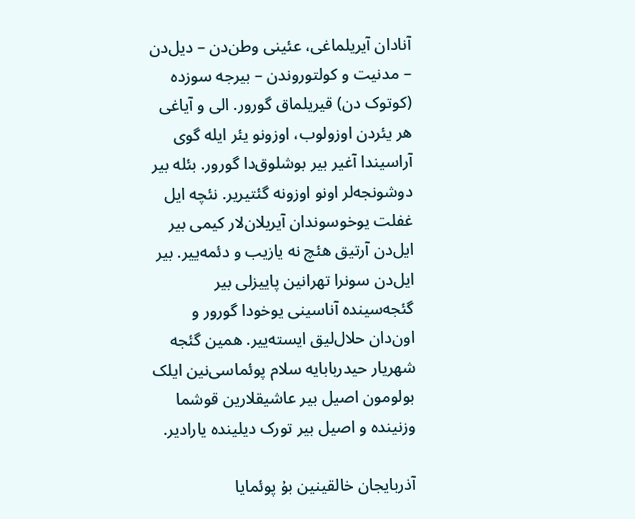آنادان آیریلماغی، عئینی وطن‌دن – دیل‌دن – مدنیت و کولتوروندن – بیرجه سوزده (کوتوک دن) قیریلماق گورور. الی و آیاغی هر یئردن اوزولوب، اوزونو یئر ایله گوی آراسیندا آغیر بیر بوشلوق‌دا گورور. بئله بیر دوشونجه‌لر اونو اوزونه گئتیریر. نئچه ایل غفلت یوخوسوندان آیریلان‌لار کیمی بیر ایل‌دن آرتیق هئچ نه یازیب و دئمه‌ییر. بیر ایل‌دن سونرا تهرانین پاییزلی بیر گئجه‌سینده آناسینی یوخودا گورور و اون‌دان حلال‌لیق ایسته‌ییر. همین گئجه شهریار حیدربابایه سلام پوئماسی‌نین ایلک بولومون اصیل بیر عاشیقلارین قوشما وزنینده و اصیل بیر تورک دیلینده یارادیر.

آذربایجان خالقینین بۇ پوئمایا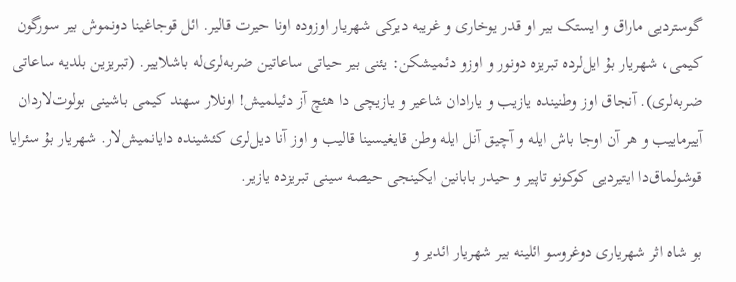گوستردیی ماراق و ایستک بیر او قدر یوخاری و غریبه دیرکی شهریار اوزوده اونا حیرت قالیر. ائل قوجاغینا دونموش بیر سورگون کیمی، شهریار بۇ ایل‌لرده تبریزه دونور و اوزو دئمیشکن: یئنی بیر حیاتی ساعاتین ضربه‌لری‌له باشلاییر. (تبریزین بلدیه ساعاتی ضربه‌لری). آنجاق اوز وطنینده یازیب و یارادان شاعیر و یازیچی دا هئچ آز دئیلمیش! اونلار سهند کیمی باشینی بولوت‌لاردان آییرماییب و هر آن اوجا باش ایله و آچیق آنل ایله وطن قایغیسینا قالیب و اوز آنا دیل‌لری کئشینده دایانمیش‌لار. شهریار بۇ سئرایا قوشولماق‌دا ایتیردیی کوکونو تاپیر و حیدر بابانین ایکینجی حیصه سینی تبریزده یازیر.

بو شاه اثر شهریاری دوغروسو ائلینه بیر شهریار ائدیر و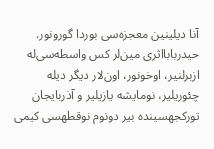آنا دیلینین معجزه‌سی بوردا گورونور. حیدربابااثری مین‌لر کس واسطه‌سی‌له ازبرلنیر، اوخونور، اون‌لار دیگر دیله چئوریلیر، نومایشه یازیلیر و آذربایجان تورکجهسینده بیر دونوم نوقطهسی کیمی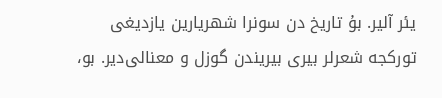یئر آلیر. بۇ تاریخ دن سونرا شهریارین یازدیغی تورکجه شعرلر بیری بیریندن گوزل و معنالی‌دیر. بو،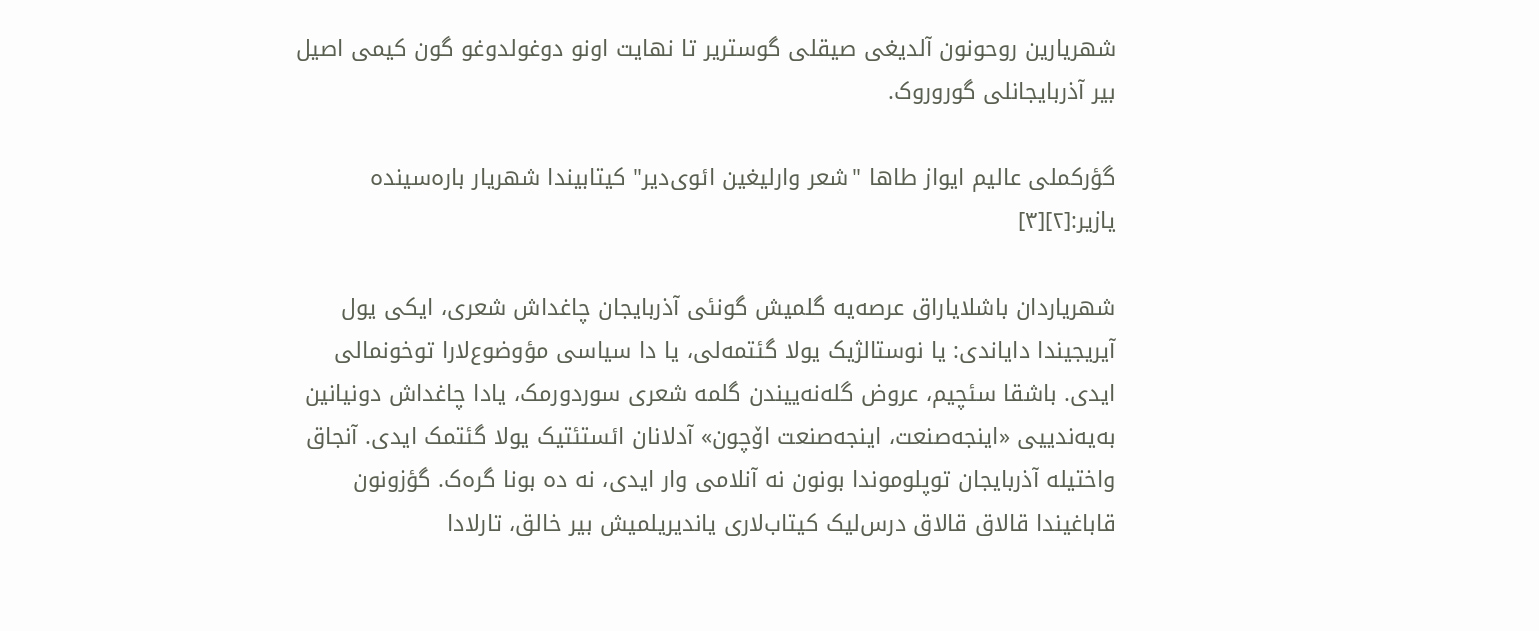شهریارین روحونون آلدیغی صیقلی گوستریر تا نهایت اونو دوغولدوغو گون کیمی اصیل بیر آذربایجانلی گوروروک.

گؤرکملی عالیم ایواز طاها "شعر وارلیغین ائوی‌دیر" کیتابیندا شهریار باره‌سینده یازیر:[۲][۳]

شهریاردان باشلایاراق عرصه‌یه گلمیش گونئی آذربایجان چاغداش شعری، ایکی یول آیریجیندا دایاندی: یا نوستالژیک یولا گئتمه‌لی، یا دا سیاسی مؤوضوع‌لارا توخونمالی ایدی. باشقا سئچیم، عروض گله‌نه‌ییندن گلمه شعری سوردورمک، یادا چاغداش دونیانین به‌یه‌ندییی «اینجه‌صنعت، اینجه‌صنعت اۆچون» آدلانان ائستئتیک یولا گئتمک ایدی. آنجاق واختیله آذربایجان توپلوموندا بونون نه آنلامی وار ایدی، نه ده بونا گره‌ک. گؤزونون قاباغیندا قالاق قالاق درس‌لیک کیتاب‌لاری یاندیریلمیش بیر خالق، تارلادا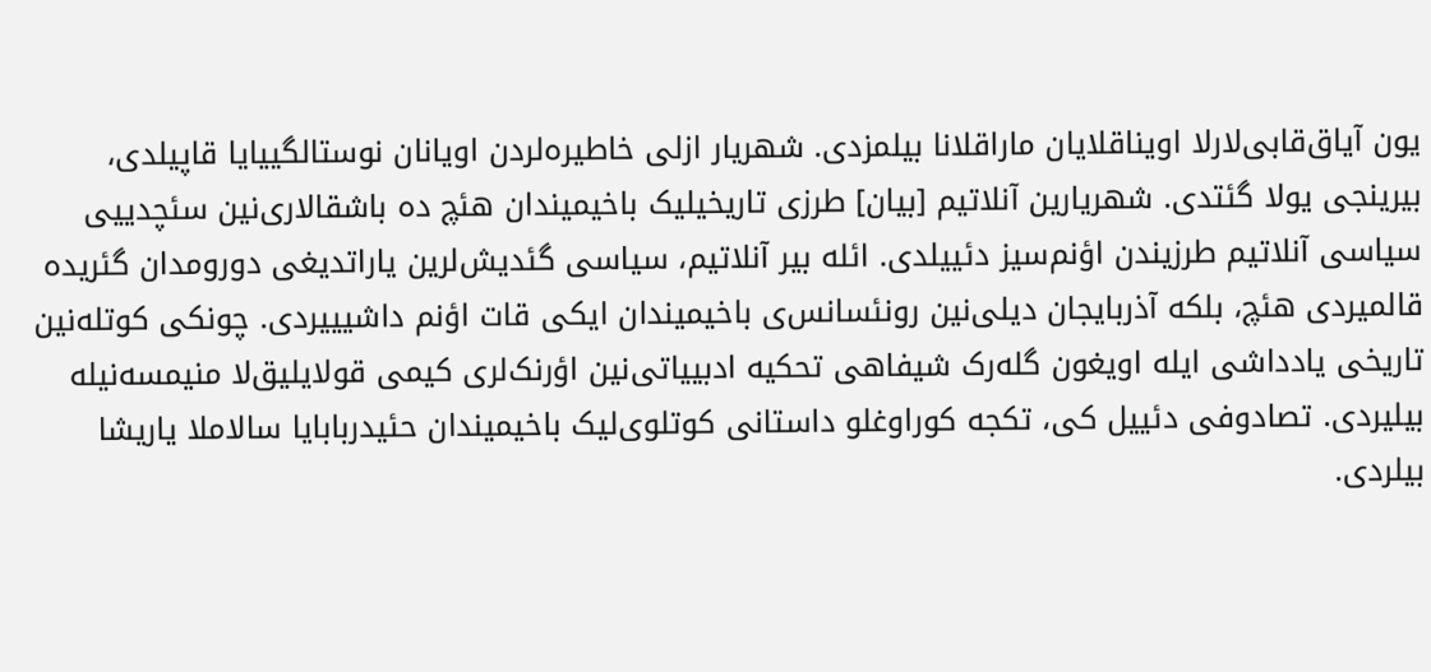یون آیاق‌قابی‌لارلا اویناقلایان ماراقلانا بیلمزدی. شهریار ازلی خاطیره‌لردن اویانان نوستالگییایا قاپیلدی، بیرینجی یولا گئتدی. شهریارین آنلاتیم [بیان] طرزی تاریخیلیک باخیمیندان هئچ ده باشقالاری‌نین سئچدییی سیاسی آنلاتیم طرزیندن اؤنم‌سیز دئییلدی. ائله بیر آنلاتیم، سیاسی گئدیش‌لرین یاراتدیغی دورومدان گئریده قالمیردی هئچ، بلکه آذربایجان دیلی‌نین رونئسانس‌ی باخیمیندان ایکی قات اؤنم داشیییردی. چونکی کوتله‌نین تاریخی یادداشی ایله اویغون گله‌رک شیفاهی تحکیه ادبییاتی‌نین اؤرنک‌لری کیمی قولایلیق‌لا منیمسه‌نیله بیلیردی. تصادوفی دئییل کی، تکجه کوراوغلو داستانی کوتلوی‌لیک باخیمیندان حئیدربابایا سالاملا یاریشا بیلردی.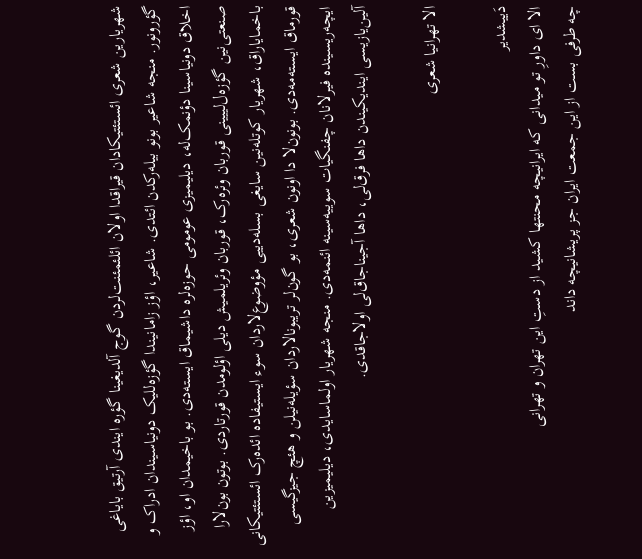شهریارین شعری ائستئتیکادان قیراقدا اولان ائلئمئنت‌لردن گوج آلدیغینا گؤره ایندی آرتیق بایاغی گؤرونور. منجه شاعیر بونو بیله‌رکدن ائتدی. شاعیر، اؤز زامانیندا گؤزه‌للیک دونیاسیندان ادراک و اخلاق دونیاسینا دؤنمک‌له، دیلیمیزی عومومی حوزه‌لره داشیماق ایسته‌دی. بو باخیمدان او، اؤز صنعتی‌نین گؤزه‌ل‌لییینی قوربان وئره‌رک، قوربان وئریلمیش دیلی اؤلومدن قورتاردی. بوتون بون‌لارا باخمایاراق، شهریار کوتله‌نین سایغی بسله‌دییی مؤوضوع‌لاردان سوء ایستیفاده ائده‌رک ائستئتیکانی قورماق ایسته‌مه‌دی. بونون‌لا دا اونون شعری، بو گون‌لر تریبونالاردان سؤیله‌نیلن و هئچ جیزگیسی ایچه‌ریسینده فیرلانان چفنگیات سوییه‌سینه ائنمه‌دی. منجه شهریار اولماسایدی، دیلیمیزین آلین‌یازیسی ایندیکیندن داها فرق‌لی، داها آجیناجاق‌لی اولاجاقدی.

الا تهرانیا شعری

دَییشدیر
الا ای داورِ تو میدانی که ایرانیچه محنتها کشید از دستِ این تهران و تهرانی
چه طرفی بست از این جمعت ایران جز پریشانیچه داند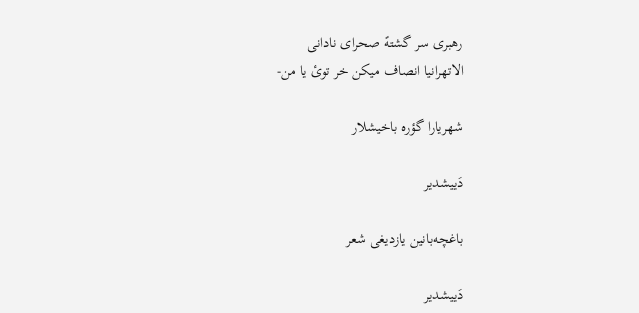رهبری سر گشتهً صحرای نادانی
الاتهرانیا انصاف میکن خر توئ یا من-

شهریارا گؤره باخیشلار

دَییشدیر

باغچه‌بانین یازدیغی شعر

دَییشدیر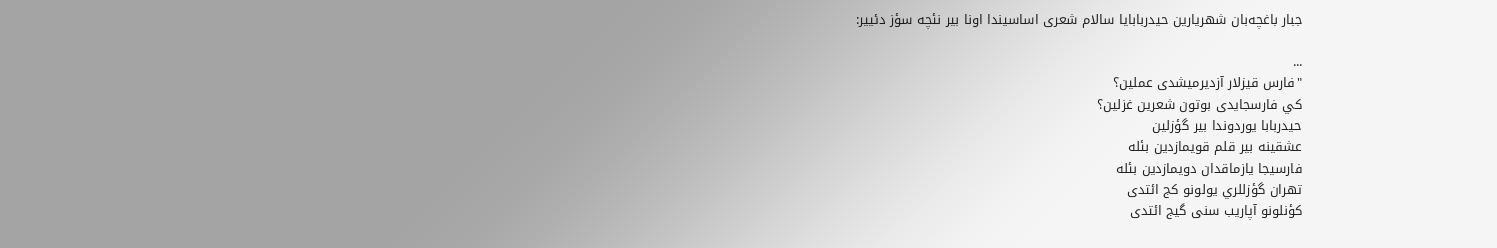جبار باغچه‌بان شهریارین حیدربابایا سالام شعری اساسیندا اونا بیر نئچه سؤز دئییر:

...
"فارس قيزلار آزديرميشدی عملين؟
کي فارسجايدی بوتون شعرين غزلين؟
حيدربابا يوردوندا بير گؤزلين
عشقينه بير قلم قويمازدين بئله
فارسيجا يازماقدان دويمازدين بئله
تهران گؤزللري يولونو کج ائتدی
کؤنلونو آپاريب سنی گيج ائتدی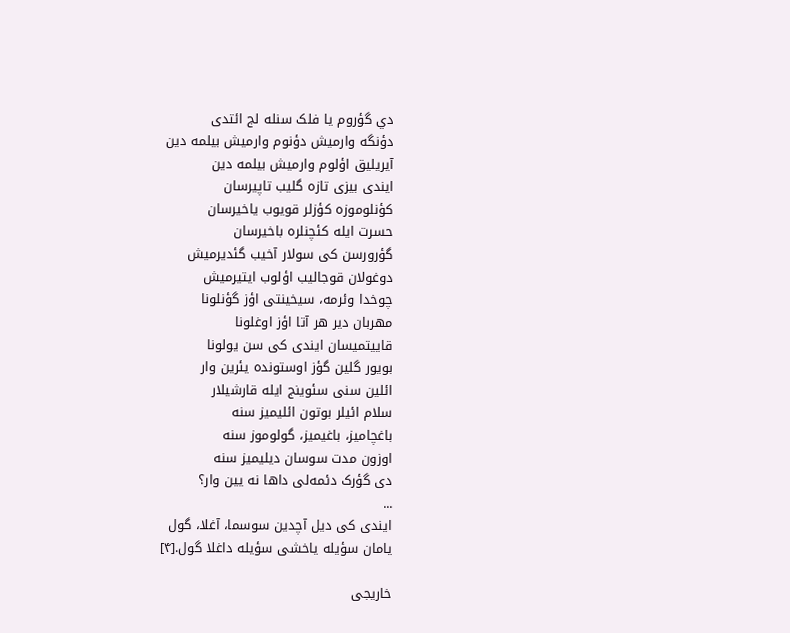دي گؤروم يا فلک سنله لج ائتدی
دؤنگه وارميش دؤنوم وارميش بيلمه دين
آيريليق اؤلوم وارميش بيلمه دين
ايندی بيزی تازه گليب تاپيرسان
کؤنلوموزه کؤزلر قويوب ياخيرسان
حسرت ايله کئچنلره باخيرسان
گؤرورسن کی سولار آخيب گئديرميش
دوغولان قوجاليب اؤلوب ايتيرميش
چوخدا وئرمه، سيخينتی اؤز گؤنلونا
مهربان دير هر آتا اؤز اوغلونا
قاييتميسان ايندی کی سن يولونا
بويور گلين گؤز اوستونده يئرين وار
ائلين سنی سئوينج ايله قارشيلار
سلام ائيلر بوتون ائليميز سنه
باغچاميز، باغيميز، گولوموز سنه
اوزون مدت سوسان ديليميز سنه
دی گؤرک دئمه‌لی داها نه يين وار؟
...
ايندی کی ديل آچدين سوسما، آغلا، گول
يامان سؤيله ياخشی سؤيله داغلا گول.[۴]

خاریجی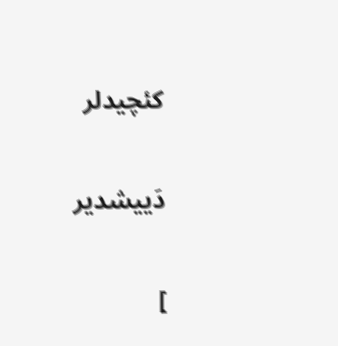کئچیدلر

دَییشدیر

]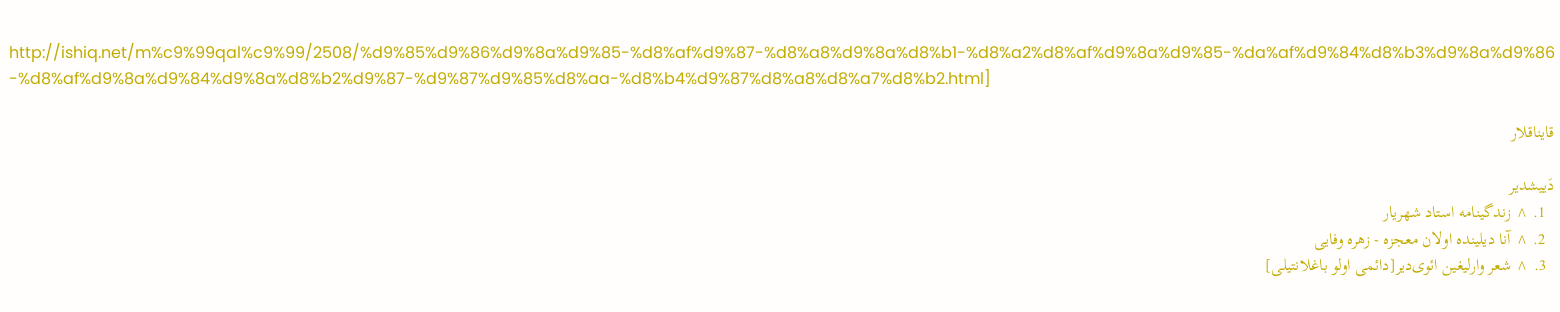http://ishiq.net/m%c9%99qal%c9%99/2508/%d9%85%d9%86%d9%8a%d9%85-%d8%af%d9%87-%d8%a8%d9%8a%d8%b1-%d8%a2%d8%af%d9%8a%d9%85-%da%af%d9%84%d8%b3%d9%8a%d9%86-%d8%af%d9%8a%d9%84%d9%8a%d8%b2%d9%87-%d9%87%d9%85%d8%aa-%d8%b4%d9%87%d8%a8%d8%a7%d8%b2.html]

قایناقلار

دَییشدیر
  1. ^ زندگینامه استاد شهریار
  2. ^ آنا دیلینده اولان معجزه - زهره وفایی
  3. ^ شعر وارلیغین ائوی‌دیر[دائمی اولو باغلانتیلی]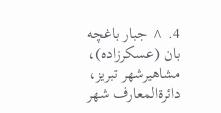4. ^ جبار باغچه بان (عسكرزاده)، مشاهيرشهر تبريز، دائرةالمعارف شهر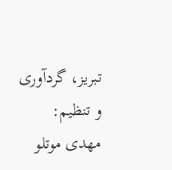تبريز، گردآوری و تنظيم: مهدی موتلو